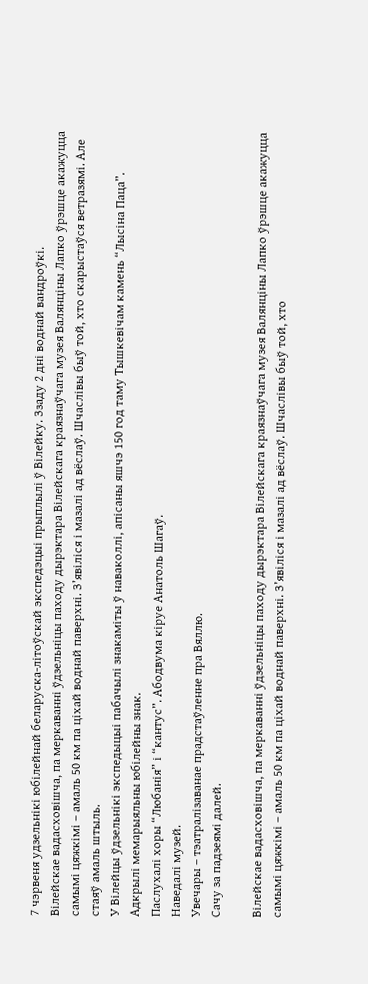7 чэрвеня удзельнікі юбілейнай беларуска-літоўскай экспедэцыі прыплылі ў Вілейку. Ззаду 2 дні воднай вандроўкі.
Вілейскае вадасховішча, па меркаванні ўдзельніцы паходу дырэктара Вілейскага краязнаўчага музея Валянціны Лапко ўрэшце акажуцца самымі цяжкімі – амаль 50 км па ціхай воднай паверхні. З’явіліся і мазалі ад вёслаў. Шчаслівы быў той, хто скарыстаўся ветразямі. Але стаяў амаль штыль.
У Вілейцы ўдзельнікі экспедыцыі пабачылі знакаміты ў наваколлі, апісаны яшчэ 150 год таму Тышкевічам камень “Лысіна Паца”.
Адкрылі мемарыяльны юбілейны знак.
Паслухалі хоры “Любанія” і “кантус”. Абодвума кіруе Анатоль Шагаў.
Наведалі музей.
Увечары – тэатралізаванае прадстаўленне пра Вяллю.
Сачу за падзеямі далей.

Вілейскае вадасховішча, па меркаванні ўдзельніцы паходу дырэктара Вілейскага краязнаўчага музея Валянціны Лапко ўрэшце акажуцца самымі цяжкімі – амаль 50 км па ціхай воднай паверхні. З’явіліся і мазалі ад вёслаў. Шчаслівы быў той, хто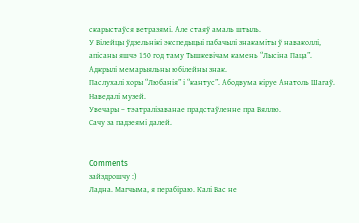скарыстаўся ветразямі. Але стаяў амаль штыль.
У Вілейцы ўдзельнікі экспедыцыі пабачылі знакаміты ў наваколлі, апісаны яшчэ 150 год таму Тышкевічам камень “Лысіна Паца”.
Адкрылі мемарыяльны юбілейны знак.
Паслухалі хоры “Любанія” і “кантус”. Абодвума кіруе Анатоль Шагаў.
Наведалі музей.
Увечары – тэатралізаванае прадстаўленне пра Вяллю.
Сачу за падзеямі далей.


Comments
зайздрошчу :)
Ладна. Магчыма, я перабіраю. Калі Вас не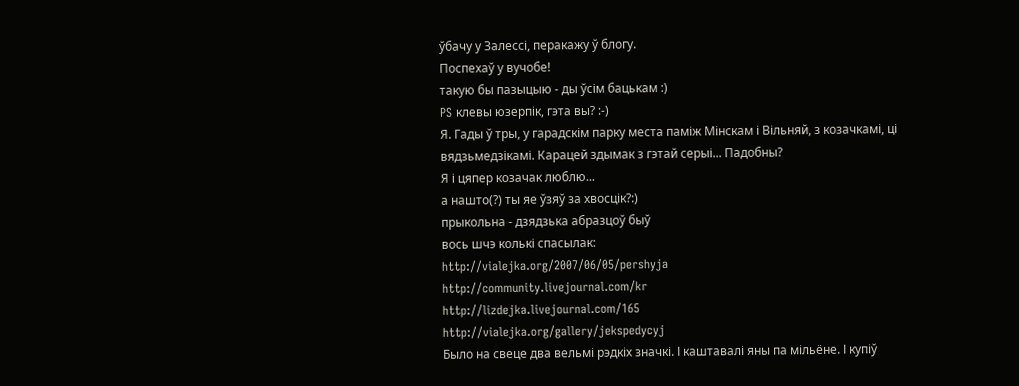ўбачу у Залессі, перакажу ў блогу.
Поспехаў у вучобе!
такую бы пазыцыю - ды ўсім бацькам :)
PS клевы юзерпік, гэта вы? :-)
Я. Гады ў тры, у гарадскім парку места паміж Мінскам і Вільняй, з козачкамі, ці вядзьмедзікамі. Карацей здымак з гэтай серыі... Падобны?
Я і цяпер козачак люблю...
а нашто(?) ты яе ўзяў за хвосцік?:)
прыкольна - дзядзька абразцоў быў
вось шчэ колькі спасылак:
http://vialejka.org/2007/06/05/pershyja
http://community.livejournal.com/kr
http://lizdejka.livejournal.com/165
http://vialejka.org/gallery/jekspedycyj
Было на свеце два вельмі рэдкіх значкі. І каштавалі яны па мільёне. І купіў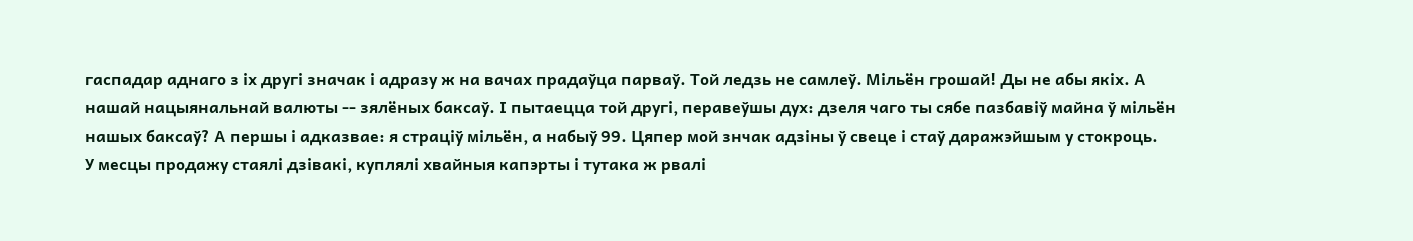гаспадар аднаго з іх другі значак і адразу ж на вачах прадаўца парваў. Той ледзь не самлеў. Мільён грошай! Ды не абы якіх. А нашай нацыянальнай валюты -- зялёных баксаў. І пытаецца той другі, перавеўшы дух: дзеля чаго ты сябе пазбавіў майна ў мільён нашых баксаў? А першы і адказвае: я страціў мільён, а набыў 99. Цяпер мой знчак адзіны ў свеце і стаў даражэйшым у стокроць.
У месцы продажу стаялі дзівакі, куплялі хвайныя капэрты і тутака ж рвалі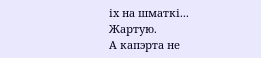іх на шматкі...
Жартую.
А капэрта не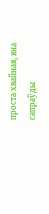проста хвайная, яна сапраўды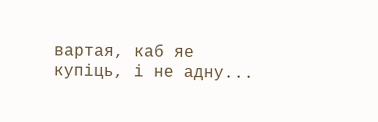вартая, каб яе купіць, і не адну...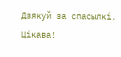Дзякуй за спасылкі. Цікава!